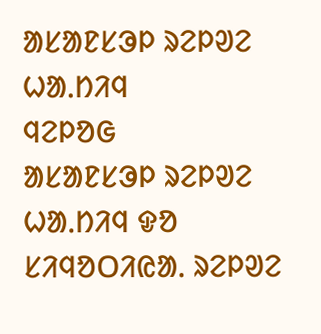ᱟᱥᱟᱱᱥᱳᱞ ᱨᱮᱞᱣᱮ ᱦᱟᱹᱴᱤᱧ
ᱧᱮᱞᱚᱜ
ᱟᱥᱟᱱᱥᱳᱞ ᱨᱮᱞᱣᱮ ᱦᱟᱹᱴᱤᱧ ᱫᱚ ᱥᱤᱧᱚᱛᱤᱭᱟᱹ ᱨᱮᱞᱣᱮ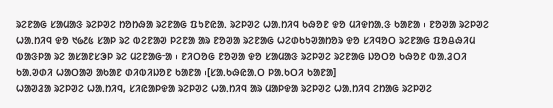ᱨᱮᱱᱟᱜ ᱥᱟᱢᱟᱝ ᱨᱮᱞᱣᱮ ᱴᱚᱴᱷᱟ ᱨᱮᱱᱟᱜ ᱯᱩᱱᱭᱟᱹ ᱨᱮᱞᱣᱮ ᱦᱟᱹᱴᱤᱧ ᱠᱷᱚᱱ ᱫᱚ ᱢᱤᱫᱴᱟᱹᱝ ᱠᱟᱱᱟ ᱾ ᱱᱚᱣᱟ ᱨᱮᱞᱣᱮ ᱦᱟᱹᱴᱤᱧ ᱫᱚ ᱑᱙᱒᱕ ᱥᱟᱞ ᱨᱮ ᱵᱮᱱᱟᱣ ᱞᱮᱱᱟ ᱟᱨ ᱱᱚᱣᱟ ᱨᱮᱱᱟᱜ ᱦᱮᱰᱠᱩᱣᱟᱴᱚᱨ ᱫᱚ ᱥᱤᱧᱚᱛ ᱨᱮᱱᱟᱜ ᱯᱚᱪᱷᱤᱢ ᱵᱟᱝᱞᱟ ᱨᱮ ᱟᱥᱟᱱᱥᱳᱞ ᱨᱮ ᱢᱮᱱᱟᱜᱼᱟ ᱾ ᱱᱤᱛᱚᱜ ᱱᱚᱣᱟ ᱫᱚ ᱥᱟᱢᱟᱝ ᱨᱮᱞᱣᱮ ᱨᱮᱱᱟᱜ ᱡᱚᱛᱚ ᱠᱷᱚᱱ ᱵᱟᱹᱲᱛᱤ ᱠᱟᱹᱣᱰᱤ ᱦᱟᱛᱟᱣ ᱟᱠᱟᱱ ᱰᱤᱵᱤᱡᱚᱱ ᱠᱟᱱᱟ ᱾[ᱥᱟᱹᱠᱷᱭᱟᱹᱛ ᱞᱟᱹᱠᱛᱤ ᱠᱟᱱᱟ]
ᱦᱟᱣᱲᱟ ᱨᱮᱞᱣᱮ ᱦᱟᱹᱴᱤᱧ, ᱥᱤᱭᱟᱞᱫᱟ ᱨᱮᱞᱣᱮ ᱦᱟᱹᱴᱤᱧ ᱟᱨ ᱢᱟᱞᱫᱟ ᱨᱮᱞᱣᱮ ᱦᱟᱹᱴᱤᱧ ᱮᱴᱟᱜ ᱨᱮᱞᱣᱮ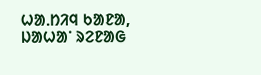ᱦᱟᱹᱴᱤᱧ ᱠᱟᱱᱟ, ᱡᱟᱦᱟᱸ ᱨᱮᱱᱟᱜ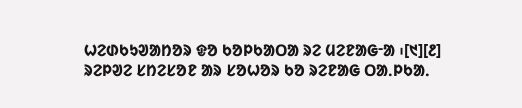ᱦᱮᱰᱠᱩᱣᱟᱴᱚᱨ ᱫᱚ ᱠᱚᱞᱠᱟᱛᱟ ᱨᱮ ᱢᱮᱱᱟᱜᱼᱟ ᱾[᱑][᱒]
ᱨᱮᱞᱣᱮ ᱥᱴᱮᱥᱚᱱ ᱟᱨ ᱥᱚᱦᱚᱨ ᱠᱚ ᱨᱮᱱᱟᱜ ᱛᱟᱹᱞᱠᱟᱹ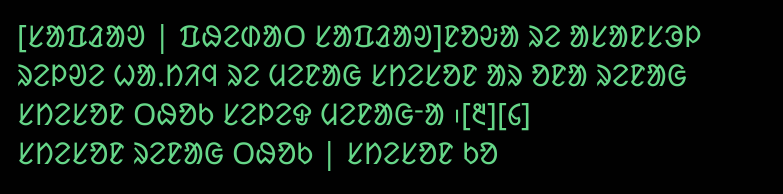[ᱥᱟᱯᱲᱟᱣ | ᱯᱷᱮᱰᱟᱛ ᱥᱟᱯᱲᱟᱣ]ᱱᱚᱶᱟ ᱨᱮ ᱟᱥᱟᱱᱥᱳᱞ ᱨᱮᱞᱣᱮ ᱦᱟᱹᱴᱤᱧ ᱨᱮ ᱢᱮᱱᱟᱜ ᱥᱴᱮᱥᱚᱱ ᱟᱨ ᱚᱱᱟ ᱨᱮᱱᱟᱜ ᱥᱴᱮᱥᱚᱱ ᱛᱷᱚᱠ ᱥᱮᱞᱮᱫ ᱢᱮᱱᱟᱜᱼᱟ ᱾[᱓][᱔]
ᱥᱴᱮᱥᱚᱱ ᱨᱮᱱᱟᱜ ᱛᱷᱚᱠ | ᱥᱴᱮᱥᱚᱱ ᱠᱚ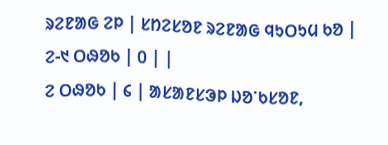ᱨᱮᱱᱟᱜ ᱮᱞ | ᱥᱴᱮᱥᱚᱱ ᱨᱮᱱᱟᱜ ᱧᱩᱛᱩᱢ ᱠᱚ |
ᱮ-᱑ ᱛᱷᱚᱠ | ᱐ | |
ᱮ ᱛᱷᱚᱠ | ᱔ | ᱟᱥᱟᱱᱥᱳᱞ ᱡᱚᱸᱠᱥᱚᱱ,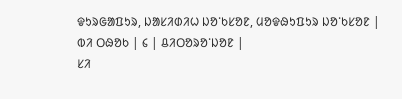ᱫᱩᱨᱜᱟᱯᱩᱨ, ᱡᱟᱥᱤᱰᱤᱦ ᱡᱚᱸᱠᱥᱚᱱ, ᱢᱚᱫᱷᱩᱯᱩᱨ ᱡᱚᱸᱠᱥᱚᱱ |
ᱵᱤ ᱛᱷᱚᱠ | ᱔ | ᱪᱤᱛᱚᱨᱚᱸᱡᱚᱱ |
ᱥᱤ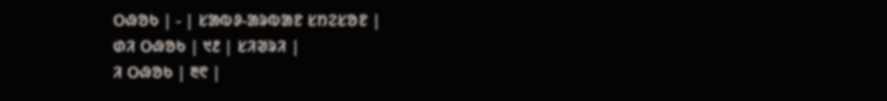ᱛᱷᱚᱠ | - | ᱥᱟᱵᱽ-ᱟᱨᱵᱟᱱ ᱥᱴᱮᱥᱚᱱ |
ᱰᱤ ᱛᱷᱚᱠ | ᱑᱒ | ᱥᱤᱣᱨᱤ |
ᱤ ᱛᱷᱚᱠ | ᱓᱖ |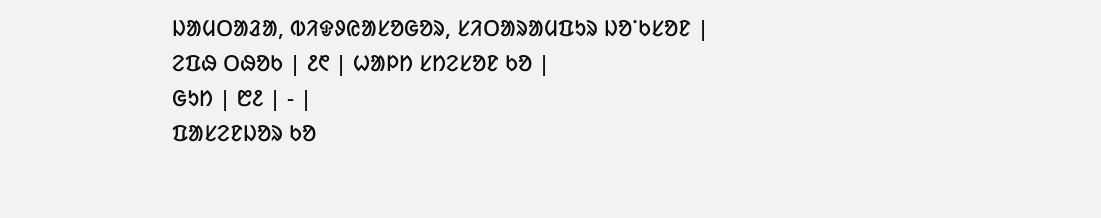ᱡᱟᱢᱛᱟᱲᱟ, ᱵᱤᱫᱽᱭᱟᱥᱚᱜᱚᱨ, ᱥᱤᱛᱟᱨᱟᱢᱯᱩᱨ ᱡᱚᱸᱠᱥᱚᱱ |
ᱮᱯᱷ ᱛᱷᱚᱠ | ᱒᱖ | ᱦᱟᱞᱴ ᱥᱴᱮᱥᱚᱱ ᱠᱚ |
ᱜᱩᱴ | ᱘᱒ | - |
ᱯᱟᱥᱮᱱᱡᱚᱨ ᱠᱚ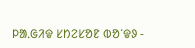ᱞᱟᱹᱜᱤᱫ ᱥᱴᱮᱥᱚᱱ ᱵᱚᱸᱫᱽ -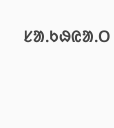ᱥᱟᱹᱠᱷᱭᱟᱹᱛ